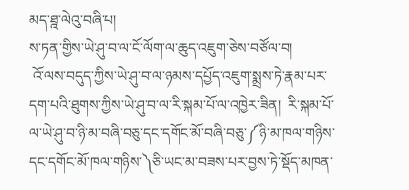མད་ཐྰ་ལེའུ་བཞི་པ།
ས་ཏན་གྱིས་ཡེ་ཤུ་བ་ལ་ངོ་ལོག་ལ་ཆུད་འཇུག་ཅེས་བཙོལ་བ།
 འོ་ལས་བདུད་ཀྱིས་ཡེ་ཤུ་བ་ལ་ཉམས་དཔྱོད་འཇུག་སྨྲས་ཏེ་རྣམ་པར་དག་པའི་ཐུགས་ཀྱིས་ཡེ་ཤུ་བ་ལ་རི་སྐམ་པོ་ལ་འཁྱེར་ཟིན།  རི་སྐམ་པོ་ལ་ཡེ་ཤུ་བ་ཉི་མ་བཞི་བཅུ་དང་དགོང་མོ་བཞི་བཅུ་༼ཉི་མ་ཁལ་གཉིས་དང་དགོང་མོ་ཁལ་གཉིས་༽ཅི་ཡང་མ་བཟས་པར་བྱས་ཏེ་སྡོད་མཁན་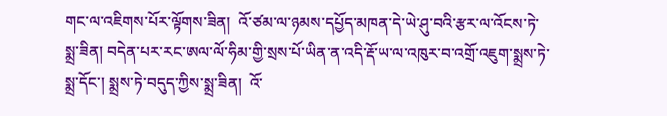གང་ལ་འཇིགས་པོར་ལྟོགས་ཟིན།  འོ་ཙམ་ལ་ཉམས་དཔྱོད་མཁན་དེ་ཡེ་ཤུ་བའི་རྩར་ལ་འོངས་ཏེ་སྨྲ་ཟིན། བདེན་པར་རང་ཨལ་ལོ་ཧིམ་གྱི་སྲས་པོ་ཡིན་ན་འདི་རྡོ་ཡ་ལ་འཁུར་བ་འགྲོ་འཇུག་སྨྲས་ཏེ་སྨྲ་དོང་། སྨྲས་ཏེ་བདུད་ཀྱིས་སྨྲ་ཟིན།  འོ་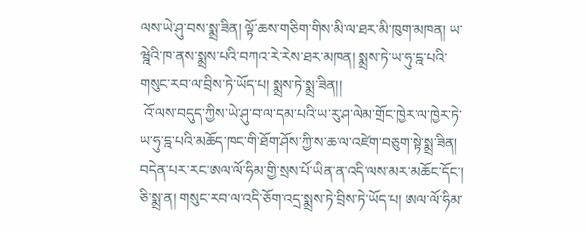ལས་ཡེ་ཤུ་བས་སྨྲ་ཟིན། ལྟོ་ཆས་གཅིག་གིས་མི་ལ་ཐར་མི་ཁུག་མཁན། ཡ་ཝྰེའི་ཁ་ནས་སྨྲས་པའི་བཀའ་རེ་རེས་ཐར་མཁན། སྨྲས་ཏེ་ཡ་ཧུ་དྰ་པའི་གསུང་རབ་ལ་བྲིས་ཏེ་ཡོད་པ། སྨྲས་ཏེ་སྨྲ་ཟིན།།
 འོ་ལས་བདུད་ཀྱིས་ཡེ་ཤུ་བ་ལ་དམ་པའི་ཡ་རུ་ཤ་ལེམ་གྲོང་ཁྱེར་ལ་ཁྱེར་ཏེ་ཡ་ཧུ་དྰ་པའི་མཆོད་ཁང་གི་ཐོག་ཤོས་ཀྱི་ས་ཆ་ལ་འཛེག་བཅུག་སྟེ་སྨྲ་ཟིན།  བདེན་པར་རང་ཨལ་ལོ་ཧིམ་གྱི་སྲས་པོ་ཡིན་ན་འདི་ལས་མར་མཆོང་དོང་། ཅི་སྨྲ་ན། གསུང་རབ་ལ་འདི་ཅོག་འདྲ་སྨྲས་ཏེ་བྲིས་ཏེ་ཡོད་པ། ཨལ་ལོ་ཧིམ་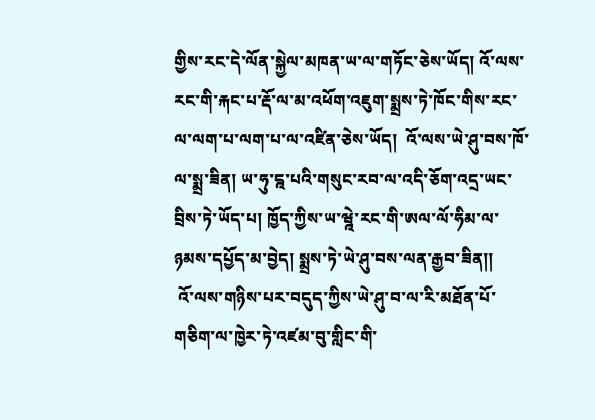གྱིས་རང་དེ་ལོན་སྐྱེལ་མཁན་ཡ་ལ་གཏོང་ཅེས་ཡོད། འོ་ལས་རང་གི་རྐང་པ་རྡོ་ལ་མ་འཕོག་འཇུག་སྨྲས་ཏེ་ཁོང་གིས་རང་ལ་ལག་པ་ལག་པ་ལ་འཛིན་ཅེས་ཡོད།  འོ་ལས་ཡེ་ཤུ་བས་ཁོ་ལ་སྨྲ་ཟིན། ཡ་ཧུ་དྰ་པའི་གསུང་རབ་ལ་འདི་ཅོག་འདྲ་ཡང་བྲིས་ཏེ་ཡོད་པ། ཁྱོད་ཀྱིས་ཡ་ཝྰེ་རང་གི་ཨལ་ལོ་ཧིམ་ལ་ཉམས་དཔྱོད་མ་བྱེད། སྨྲས་ཏེ་ཡེ་ཤུ་བས་ལན་རྒྱབ་ཟིན།།
 འོ་ལས་གཉིས་པར་བདུད་ཀྱིས་ཡེ་ཤུ་བ་ལ་རི་མཐོན་པོ་གཅིག་ལ་ཁྱེར་ཏེ་འཛམ་བུ་གླིང་གི་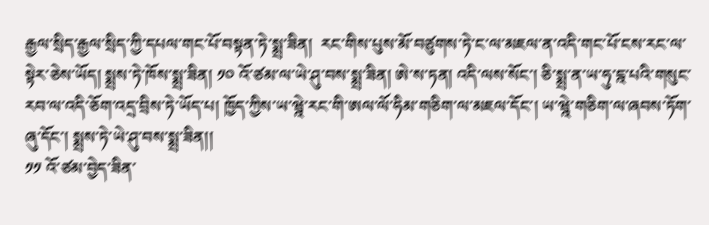རྒྱལ་སྲིད་རྒྱལ་སྲིད་ཀྱི་དཔལ་གང་པོ་བསྟན་ཏེ་སྨྲ་ཟིན།  རང་གིས་པུས་མོ་བཙུགས་ཏེ་ང་ལ་མཇལ་ན་འདི་གང་པོ་ངས་རང་ལ་སྟེར་ཅེས་ཡོད། སྨྲས་ཏེ་ཁོས་སྨྲ་ཟིན། ༡༠ འོ་ཙམ་ལ་ཡེ་ཤུ་བས་སྨྲ་ཟིན། ཨེ་ས་ཏན། འདི་ལས་སོང་། ཅི་སྨྲ་ན་ཡ་ཧུ་དྰ་པའི་གསུང་རབ་ལ་འདི་ཅོག་འདྲ་བྲིས་ཏེ་ཡོད་པ། ཁྱོད་ཀྱིས་ཡ་ཝྰེ་རང་གི་ཨལ་ལོ་ཧིམ་གཅིག་ལ་མཇལ་དོང་། ཡ་ཝྰེ་གཅིག་ལ་ཞབས་ཏོག་ཞུ་དོང་། སྨྲས་ཏེ་ཡེ་ཤུ་བས་སྨྲ་ཟིན།།
༡༡ འོ་ཙམ་བྱེད་ཟིན་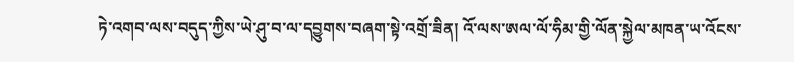ཏེ་འགབ་ལས་བདུད་ཀྱིས་ཡེ་ཤུ་བ་ལ་དབྱུགས་བཞག་སྟེ་འགྲོ་ཟིན། འོ་ལས་ཨལ་ལོ་ཧིམ་གྱི་ལོན་སྐྱེལ་མཁན་ཡ་འོངས་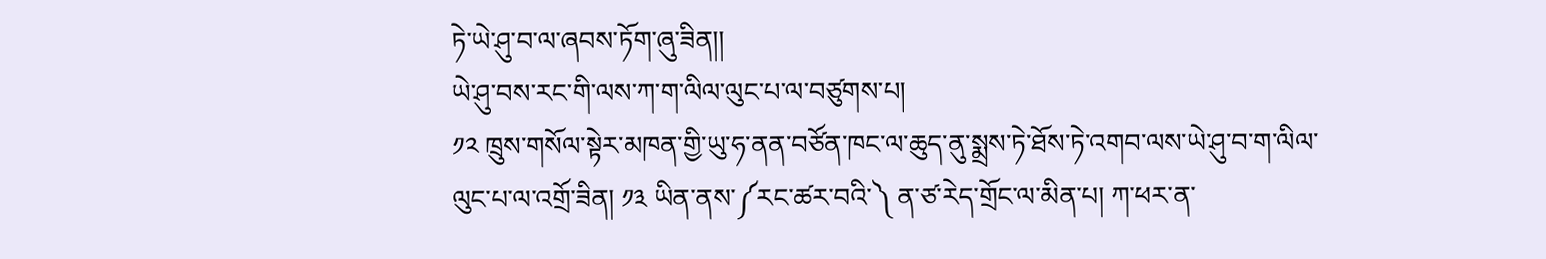ཏེ་ཡེ་ཤུ་བ་ལ་ཞབས་ཏོག་ཞུ་ཟིན།།
ཡེ་ཤུ་བས་རང་གི་ལས་ཀ་ག་ལིལ་ལུང་པ་ལ་བཙུགས་པ།
༡༢ ཁྲུས་གསོལ་སྟེར་མཁན་གྱི་ཡུ་ཧ་ནན་བཙོན་ཁང་ལ་ཆུད་ནུ་སྨྲས་ཏེ་ཐོས་ཏེ་འགབ་ལས་ཡེ་ཤུ་བ་ག་ལིལ་ལུང་པ་ལ་འགྲོ་ཟིན། ༡༣ ཡིན་ནས་༼རང་ཚར་བའི་༽ ན་ཙ་རེད་གྲོང་ལ་མིན་པ། ཀ་ཕར་ན་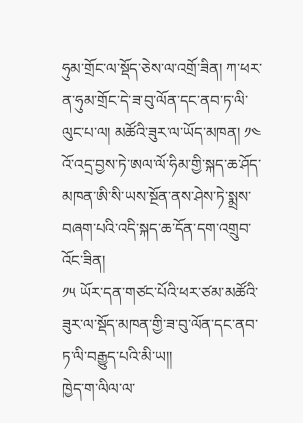ཧུམ་གྲོང་ལ་སྡོད་ཅེས་ལ་འགྲོ་ཟིན། ཀ་ཕར་ན་ཧུམ་གྲོང་དེ་ཟ་བུ་ལོན་དང་ནབ་ཏ་ལི་ལུང་པ་ལ། མཚོའི་ཟུར་ལ་ཡོད་མཁན། ༡༤ འོ་འདྲ་བྱས་ཏེ་ཨལ་ལོ་ཧིམ་གྱི་སྐད་ཆ་ཤོད་མཁན་ཨི་སི་ཡས་སྔོན་ནས་ཤེས་ཏེ་སྨྲས་བཞག་པའི་འདི་སྐད་ཆ་དོན་དག་འགྲུབ་འོང་ཟིན།
༡༥ ཡོར་དན་གཙང་པོའི་ཕར་ཙམ་མཚོའི་ཟུར་ལ་སྡོད་མཁན་གྱི་ཟ་བུ་ལོན་དང་ནབ་ཏ་ལི་བརྒྱུད་པའི་མི་ཡ།།
ཁྱེད་ག་ལིལ་ལ་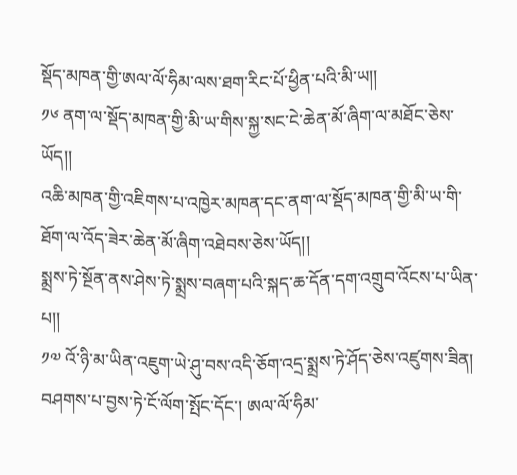སྡོད་མཁན་གྱི་ཨལ་ལོ་ཧིམ་ལས་ཐག་རིང་པོ་ཕྱིན་པའི་མི་ཡ།།
༡༦ ནག་ལ་སྡོད་མཁན་གྱི་མི་ཡ་གིས་སྐྱ་སང་ངེ་ཆེན་མོ་ཞིག་ལ་མཐོང་ཅེས་ཡོད།།
འཆི་མཁན་གྱི་འཇིགས་པ་འཁྱེར་མཁན་དང་ནག་ལ་སྡོད་མཁན་གྱི་མི་ཡ་གི་ཐོག་ལ་འོད་ཟེར་ཆེན་མོ་ཞིག་འཐེབས་ཅེས་ཡོད།།
སྨྲས་ཏེ་སྔོན་ནས་ཤེས་ཏེ་སྨྲས་བཞག་པའི་སྐད་ཆ་དོན་དག་འགྲུབ་འོངས་པ་ཡིན་པ།།
༡༧ འོ་ཉི་མ་ཡིན་འཇུག་ཡེ་ཤུ་བས་འདི་ཅོག་འདྲ་སྨྲས་ཏེ་ཤོད་ཅེས་འཛུགས་ཟིན། བཤགས་པ་བྱས་ཏེ་ངོ་ལོག་སྤོང་དོང་། ཨལ་ལོ་ཧིམ་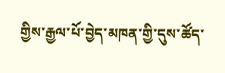གྱིས་རྒྱལ་པོ་བྱེད་མཁན་གྱི་དུས་ཚོད་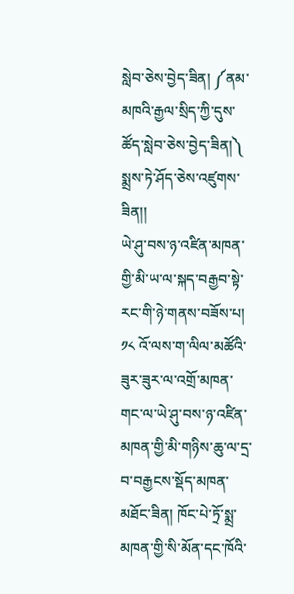སླེབ་ཅེས་བྱེད་ཟིན། ༼ནམ་མཁའི་རྒྱལ་སྲིད་ཀྱི་དུས་ཚོད་སླེབ་ཅེས་བྱེད་ཟིན།༽ སྨྲས་ཏེ་ཤོད་ཅེས་འཛུགས་ཟིན།།
ཡེ་ཤུ་བས་ཉ་འཛིན་མཁན་གྱི་མི་ཡ་ལ་སྐད་བརྒྱབ་སྟེ་རང་གི་ཉེ་གནས་བཟོས་པ།
༡༨ འོ་ལས་ག་ལིལ་མཚོའི་ཟུར་ཟུར་ལ་འགྲོ་མཁན་གང་ལ་ཡེ་ཤུ་བས་ཉ་འཛིན་མཁན་གྱི་མི་གཉིས་ཆུ་ལ་དྲ་བ་བརྒྱངས་སྡོད་མཁན་མཐོང་ཟིན། ཁོང་པེ་ཏྲོ་སྨྲ་མཁན་གྱི་སི་མོན་དང་ཁོའི་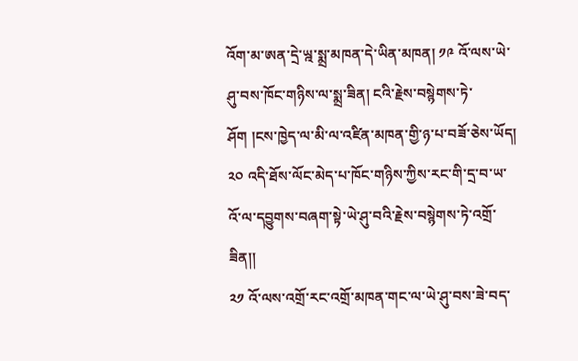འོག་མ་ཨན་དྲེ་ཡྰ་སྨྲ་མཁན་དེ་ཡིན་མཁན། ༡༩ འོ་ལས་ཡེ་ཤུ་བས་ཁོང་གཉིས་ལ་སྨྲ་ཟིན། ངའི་རྗེས་བསྙེགས་ཏེ་ཤོག །ངས་ཁྱེད་ལ་མི་ལ་འཛིན་མཁན་གྱི་ཉ་པ་བཟོ་ཅེས་ཡོད། ༢༠ འདི་ཐོས་ལོང་མེད་པ་ཁོང་གཉིས་ཀྱིས་རང་གི་དྲ་བ་ཡ་འོ་ལ་དབྱུགས་བཞག་སྟེ་ཡེ་ཤུ་བའི་རྗེས་བསྙེགས་ཏེ་འགྲོ་ཟིན།།
༢༡ འོ་ལས་འགྲོ་རང་འགྲོ་མཁན་གང་ལ་ཡེ་ཤུ་བས་ཟེ་བད་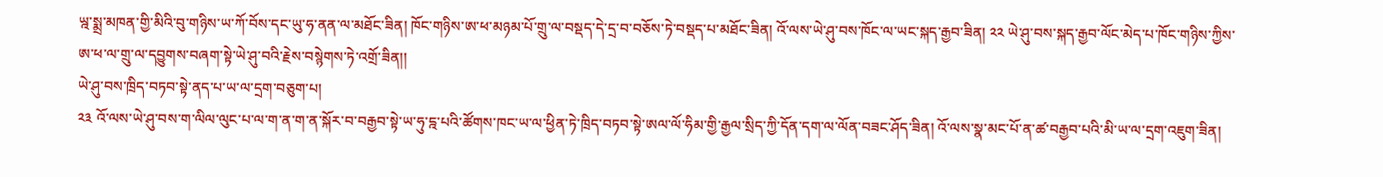ཡྰ་སྨྲ་མཁན་གྱི་མིའི་བུ་གཉིས་ཡ་ཀོ་བོས་དང་ཡུ་ཧ་ནན་ལ་མཐོང་ཟིན། ཁོང་གཉིས་ཨ་ཕ་མཉམ་པོ་གྲུ་ལ་བསྡད་དེ་དྲ་བ་བཅོས་ཏེ་བསྡད་པ་མཐོང་ཟིན། འོ་ལས་ཡེ་ཤུ་བས་ཁོང་ལ་ཡང་སྐད་རྒྱབ་ཟིན། ༢༢ ཡེ་ཤུ་བས་སྐད་རྒྱབ་ལོང་མེད་པ་ཁོང་གཉིས་ཀྱིས་ཨ་ཕ་ལ་གྲུ་ལ་དབྱུགས་བཞག་སྟེ་ཡེ་ཤུ་བའི་རྗེས་བསྙེགས་ཏེ་འགྲོ་ཟིན།།
ཡེ་ཤུ་བས་ཁྲིད་བཏབ་སྟེ་ནད་པ་ཡ་ལ་དྲག་བཅུག་པ།
༢༣ འོ་ལས་ཡེ་ཤུ་བས་ག་ལིལ་ལུང་པ་ལ་ག་ན་ག་ན་སྐོར་བ་བརྒྱབ་སྟེ་ཡ་ཧུ་དྰ་པའི་ཚོགས་ཁང་ཡ་ལ་ཕྱིན་ཏེ་ཁྲིད་བཏབ་སྟེ་ཨལ་ལོ་ཧིམ་གྱི་རྒྱལ་སྲིད་ཀྱི་དོན་དག་ལ་ལོན་བཟང་ཤོད་ཟིན། འོ་ལས་སྣ་མང་པོ་ན་ཚ་བརྒྱབ་པའི་མི་ཡ་ལ་དྲག་འཇུག་ཟིན།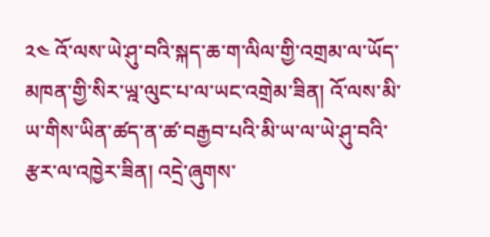༢༤ འོ་ལས་ཡེ་ཤུ་བའི་སྐད་ཆ་ག་ལིལ་གྱི་འགྲམ་ལ་ཡོད་མཁན་གྱི་སིར་ཡྰ་ལུང་པ་ལ་ཡང་འགྲེམ་ཟིན། འོ་ལས་མི་ཡ་གིས་ཡིན་ཚད་ན་ཚ་བརྒྱབ་པའི་མི་ཡ་ལ་ཡེ་ཤུ་བའི་རྩར་ལ་འཁྱེར་ཟིན། འདྲེ་ཞུགས་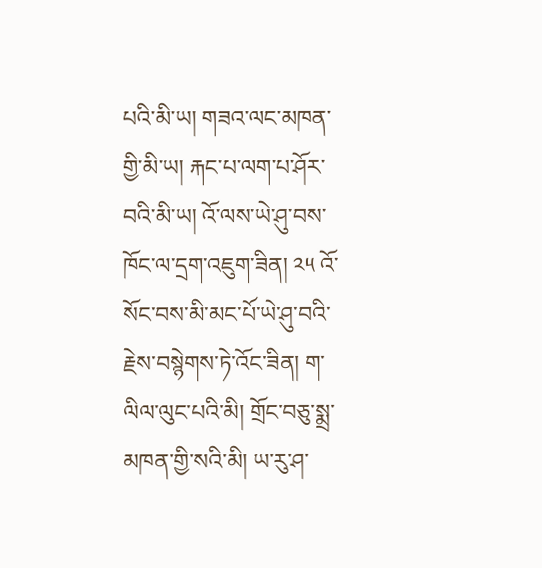པའི་མི་ཡ། གཟའ་ལང་མཁན་གྱི་མི་ཡ། རྐང་པ་ལག་པ་ཤོར་བའི་མི་ཡ། འོ་ལས་ཡེ་ཤུ་བས་ཁོང་ལ་དྲག་འཇུག་ཟིན། ༢༥ འོ་སོང་བས་མི་མང་པོ་ཡེ་ཤུ་བའི་རྗེས་བསྙེགས་ཏེ་འོང་ཟིན། ག་ལིལ་ལུང་པའི་མི། གྲོང་བཅུ་སྨྲ་མཁན་གྱི་སའི་མི། ཡ་རུ་ཤ་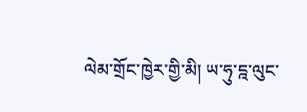ལེམ་གྲོང་ཁྱེར་གྱི་མི། ཡ་ཧུ་དྰ་ལུང་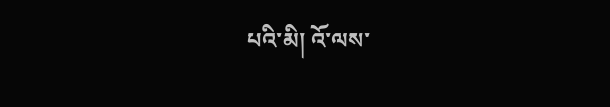པའི་མི། འོ་ལས་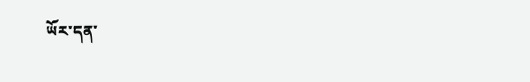ཡོར་དན་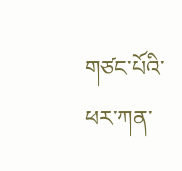གཙང་པོའི་ཕར་ཀན་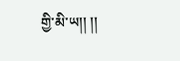གྱི་མི་ཡ།། །།